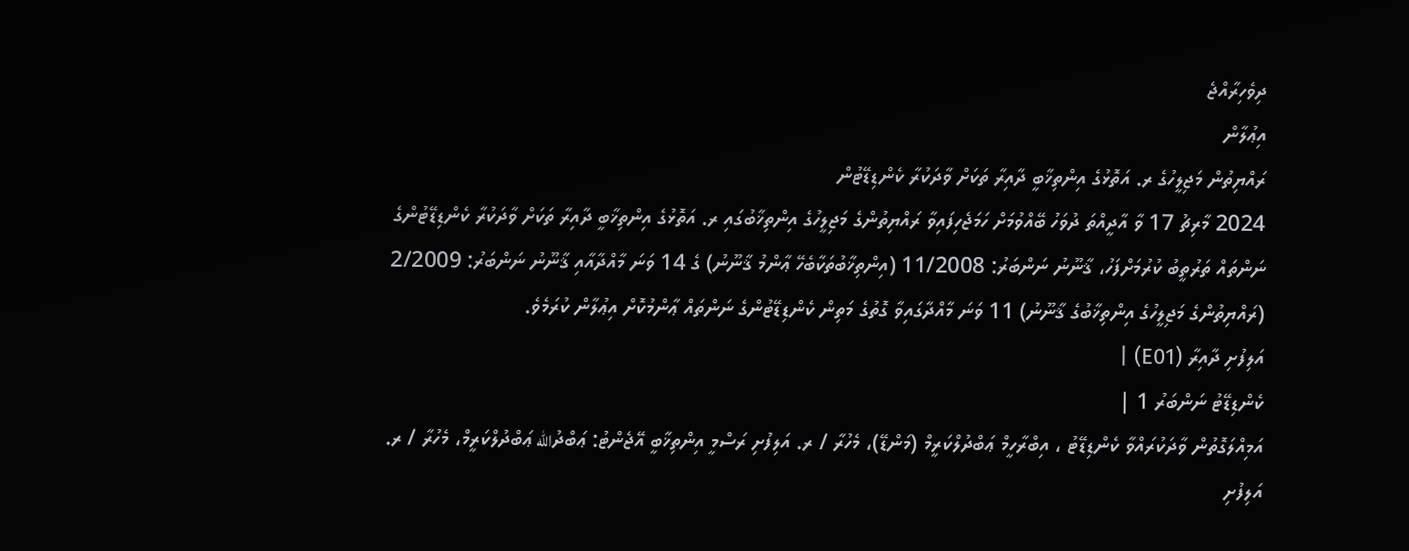ދިވެހިރާއްޖެ
އިޢުލާން
ރައްޔިތުން މަޖިލީހުގެ ރ. އަތޮޅުގެ އިންތިޚާބީ ދާއިރާ ތަކަށް ވާދަކުރާ ކެންޑިޑޭޓުން
2024 މާރިޗު 17 ވާ އާދީއްތަ ދުވަހު ބޭއްވުމަށް ހަމަޖެހިފައިވާ ރައްޔިތުންގެ މަޖިލީހުގެ އިންތިޚާބުގައި ރ. އަތޮޅުގެ އިންތިޚާބީ ދާއިރާ ތަކަށް ވާދަކުރާ ކެންޑިޑޭޓުންގެ ނަންތައް ތަރުތީބު ކުރުމަށްފަހު، ޤާނޫނު ނަންބަރު: 11/2008 (އިންތިޚާބުތަކާބެހޭ ޢާންމު ޤާނޫނު) ގެ 14 ވަނަ މާއްދާއާއި ޤާނޫނު ނަންބަރު: 2/2009 (ރައްޔިތުންގެ މަޖިލީހުގެ އިންތިޚާބުގެ ޤާނޫނު) 11 ވަނަ މާއްދާގައިވާ ގޮތުގެ މަތިން ކެންޑިޑޭޓުންގެ ނަންތައް ޢާންމުކޮށް އިޢުލާން ކުރަމެވެ.
އަލިފުށި ދާއިރާ (E01) |
ކެންޑިޑޭޓު ނަންބަރު 1 |
އަމިއްލަގޮތުން ވާދަކުރައްވާ ކެންޑިޑޭޓު ، އިބްރާހީމް ޢަބްދުލްކަރީމް (މަންޑޭ)، މެހުރާ / ރ. އަލިފުށި ރަސްމީ އިންތިޚާބީ އޭޖެންޓު: ޢަބްދުالله ޢަބްދުލްކަރީމް، މެހުރާ / ރ. އަލިފުށި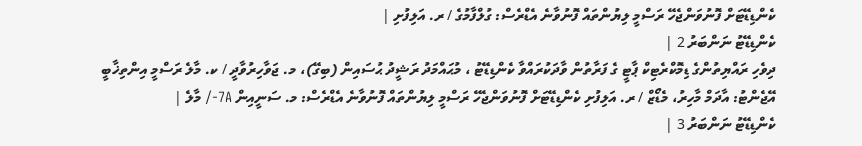ކެންޑިޑޭޓަށް ފޮނުވަންޖެހޭ ރަސްމީ ލިޔުންތައް ފޮނުވާނެ އެޑްރެސް: ގުލްފާމުގެ / ރ. އަލިފުށި |
ކެންޑިޑޭޓު ނަންބަރު 2 |
ދިވެހި ރައްޔިތުންގެ ޑިމޮކްރެޓިކް ޕާޓީ ގެ ފަރާތުން ވާދަކުރައްވާ ކެންޑިޑޭޓު ، މުޙައްމަދު ރަޝީދު ޙުސައިން (ބިގޭ)، މ. ޖަވާހިރުވާދީ / ކ. މާލެ ރަސްމީ އިންތިޚާބީ އޭޖެންޓު: އާދަމް މާހިރު، މެޑޯޒް / ރ. އަލިފުށި ކެންޑިޑޭޓަށް ފޮނުވަންޖެހޭ ރަސްމީ ލިޔުންތައް ފޮނުވާނެ އެޑްރެސް: މ. ސަނީއިން 7A-/ މާލެ |
ކެންޑިޑޭޓު ނަންބަރު 3 |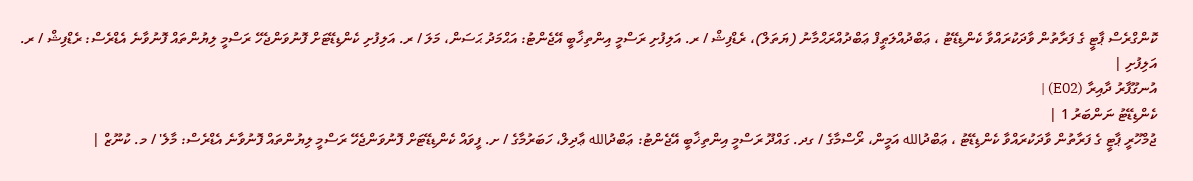ކޮންގްރެސް ޕާޓީ ގެ ފަރާތުން ވާދަކުރައްވާ ކެންޑިޑޭޓު ، ޢަބްދުއްލަޠީފް ޢަބްދުއްރަޙްމާނު (ޔަތަލް)، ރެޑްފިޝް / ރ. އަލިފުށި ރަސްމީ އިންތިޚާބީ އޭޖެންޓު: އަޙްމަދު ޙަސަން، މަލަ / ރ. އަލިފުށި ކެންޑިޑޭޓަށް ފޮނުވަންޖެހޭ ރަސްމީ ލިޔުންތައް ފޮނުވާނެ އެޑްރެސް: ރެޑްފިޝް / ރ. އަލިފުށި |
އުނގޫފާރު ދާއިރާ (E02) |
ކެންޑިޑޭޓު ނަންބަރު 1 |
ޖުމްހޫރީ ޕާޓީ ގެ ފަރާތުން ވާދަކުރައްވާ ކެންޑިޑޭޓު ، ޢަބްދުالله އަމީން، ރޯސްމާގެ / ގދ. ގައްދޫ ރަސްމީ އިންތިޚާބީ އޭޖެންޓު: ޢަބްދުالله ޢާދިލް، ހަބަރުމާގެ / ށ. ފީވައް ކެންޑިޑޭޓަށް ފޮނުވަންޖެހޭ ރަސްމީ ލިޔުންތައް ފޮނުވާނެ އެޑްރެސް: މާލެ' / މ. ކުނޫޒް |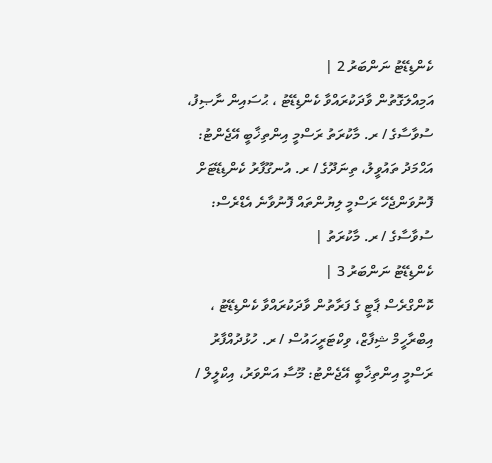ކެންޑިޑޭޓު ނަންބަރު 2 |
އަމިއްލަގޮތުން ވާދަކުރައްވާ ކެންޑިޑޭޓު ، ޙުސައިން ނާޞިފު، ސުވާސާގެ / ރ. މާކުރަތު ރަސްމީ އިންތިޚާބީ އޭޖެންޓު: އަޙްމަދު ތައުވީލު، ތިނަދޫގެ / ރ. އުނގޫފާރު ކެންޑިޑޭޓަށް ފޮނުވަންޖެހޭ ރަސްމީ ލިޔުންތައް ފޮނުވާނެ އެޑްރެސް: ސުވާސާގެ / ރ. މާކުރަތު |
ކެންޑިޑޭޓު ނަންބަރު 3 |
ކޮންގްރެސް ޕާޓީ ގެ ފަރާތުން ވާދަކުރައްވާ ކެންޑިޑޭޓު ، އިބްރާހީމް ޝިފާޒް، ވިކްޓަރީހައުސް / ރ. ހުޅުދުއްފާރު ރަސްމީ އިންތިޚާބީ އޭޖެންޓު: މޫސާ އަންވަރު، އިކްލީލް /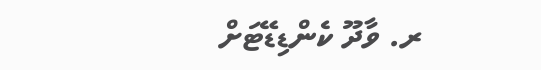ރ. ވާދޫ ކެންޑިޑޭޓަށް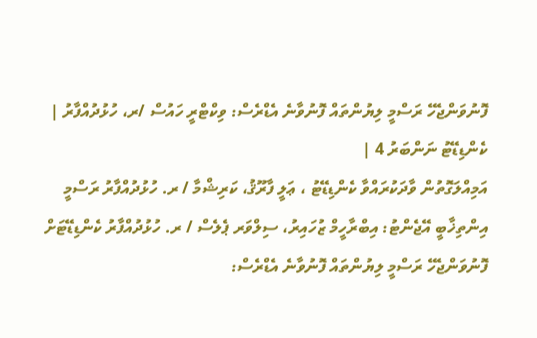ފޮނުވަންޖެހޭ ރަސްމީ ލިޔުންތައް ފޮނުވާނެ އެޑްރެސް: ވިކްޓްރީ ހައުސް /ރ، ހުޅުދުއްފާރު |
ކެންޑިޑޭޓު ނަންބަރު 4 |
އަމިއްލަގޮތުން ވާދަކުރައްވާ ކެންޑިޑޭޓު ، ޢަލީ ފާރޫޤު، ކަރިޝްމާ / ރ. ހުޅުދުއްފާރު ރަސްމީ އިންތިޚާބީ އޭޖެންޓު: އިބްރާހީމް ޒުހައިރު، ސިލްވަރ ޕެލެސް / ރ. ހުޅުދުއްފާރު ކެންޑިޑޭޓަށް ފޮނުވަންޖެހޭ ރަސްމީ ލިޔުންތައް ފޮނުވާނެ އެޑްރެސް: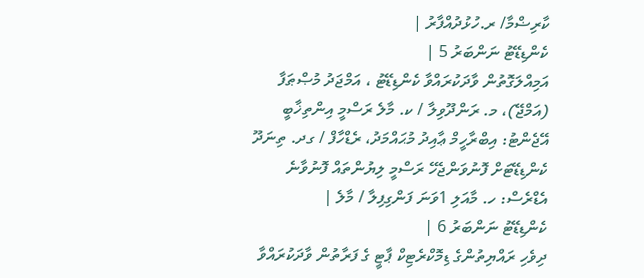ކާރިޟްމާ/ ރ.ހުޅުދުއްފާރު |
ކެންޑިޑޭޓު ނަންބަރު 5 |
އަމިއްލަގޮތުން ވާދަކުރައްވާ ކެންޑިޑޭޓު ، އަމްޖަދު މުޞްޠަފާ (އަމްޖޭ)، މ. ރަންދޫވިލާ / ކ. މާލެ ރަސްމީ އިންތިޚާބީ އޭޖެންޓު: އިބްރާހީމް ޢާއިދު މުޙައްމަދު، ރެޑްހާފް / ގދ. ތިނަދޫ ކެންޑިޑޭޓަށް ފޮނުވަންޖެހޭ ރަސްމީ ލިޔުންތައް ފޮނުވާނެ އެޑްރެސް: ހ. މާއަލި 1ވަނަ ފަންގިފިލާ / މާލެ |
ކެންޑިޑޭޓު ނަންބަރު 6 |
ދިވެހި ރައްޔިތުންގެ ޑިމޮކްރެޓިކް ޕާޓީ ގެ ފަރާތުން ވާދަކުރައްވާ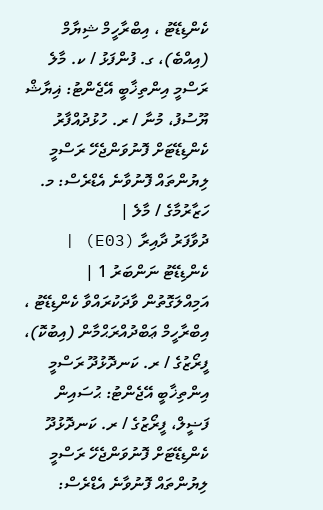ކެންޑިޑޭޓު ، އިބްރާހީމް ޝިޔާމް (އިއްބެ)، ގ. ފުންފަޅު / ކ. މާލެ ރަސްމީ އިންތިޚާބީ އޭޖެންޓު: ޣިޔާޝް ޔޫސުފު، މުނާ / ރ. ހުޅުދުއްފާރު ކެންޑިޑޭޓަށް ފޮނުވަންޖެހޭ ރަސްމީ ލިޔުންތައް ފޮނުވާނެ އެޑްރެސް: މ. ހަޒާރުމާގެ / މާލެ |
ދުވާފަރު ދާއިރާ (E03) |
ކެންޑިޑޭޓު ނަންބަރު 1 |
އަމިއްލަގޮތުން ވާދަކުރައްވާ ކެންޑިޑޭޓު ، އިބްރާހީމް ޢަބްދުއްރަޙްމާން (އިބުކޮ)، ފީރޯޒުގެ / ރ. ކަނދޮޅުދޫ ރަސްމީ އިންތިޚާބީ އޭޖެންޓު: ޙުސައިން ފަޟީލް، ފީރޯޒުގެ / ރ. ކަނދޮޅުދޫ ކެންޑިޑޭޓަށް ފޮނުވަންޖެހޭ ރަސްމީ ލިޔުންތައް ފޮނުވާނެ އެޑްރެސް: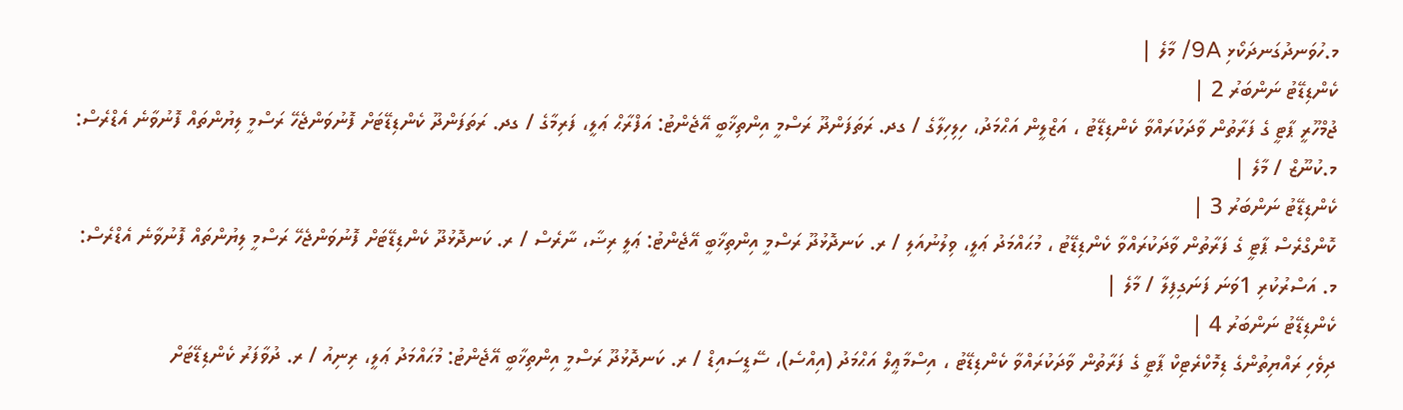މ.ހުވަނދުގަނދަކޯޅި 9A/ މާލެ |
ކެންޑިޑޭޓު ނަންބަރު 2 |
ޖުމްހޫރީ ޕާޓީ ގެ ފަރާތުން ވާދަކުރައްވާ ކެންޑިޑޭޓު ، އަޒްލީން އަޙްމަދު، ހިލިހިލާގެ / ގދ. ރަތަފަންދޫ ރަސްމީ އިންތިޚާބީ އޭޖެންޓު: އަފްރާޙް ޢަލީ، ފަރިމާގެ / ގދ. ރަތަފަންދޫ ކެންޑިޑޭޓަށް ފޮނުވަންޖެހޭ ރަސްމީ ލިޔުންތައް ފޮނުވާނެ އެޑްރެސް: މ.ކުނޫޒް / މާލެ |
ކެންޑިޑޭޓު ނަންބަރު 3 |
ކޮންގްރެސް ޕާޓީ ގެ ފަރާތުން ވާދަކުރައްވާ ކެންޑިޑޭޓު ، މުޙައްމަދު ޢަލީ، ވިލުނުއަލި / ރ. ކަނދޮޅުދޫ ރަސްމީ އިންތިޚާބީ އޭޖެންޓު: ޢަލީ ރިޟާ، ނާރެސް / ރ. ކަނދޮޅުދޫ ކެންޑިޑޭޓަށް ފޮނުވަންޖެހޭ ރަސްމީ ލިޔުންތައް ފޮނުވާނެ އެޑްރެސް: މ. އަސްރުކުރި 1ވަނަ ފަނަގިފިލާ / މާލެ |
ކެންޑިޑޭޓު ނަންބަރު 4 |
ދިވެހި ރައްޔިތުންގެ ޑިމޮކްރެޓިކް ޕާޓީ ގެ ފަރާތުން ވާދަކުރައްވާ ކެންޑިޑޭޓު ، އިސްމާޢީލް އަޙްމަދު (އިއްސެ)، ސޭޑީސައިޑް / ރ. ކަނދޮޅުދޫ ރަސްމީ އިންތިޚާބީ އޭޖެންޓު: މުޙައްމަދު ޢަލީ، ރިނިއު / ރ. ދުވާފަރު ކެންޑިޑޭޓަށް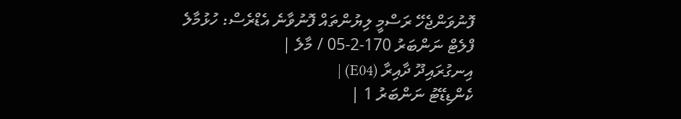ފޮނުވަންޖެހޭ ރަސްމީ ލިޔުންތައް ފޮނުވާނެ އެޑްރެސް: ހުޅުމާލެ ފްލެޓް ނަންބަރު 170-2-05 / މާލެ |
އިނގުރައިދޫ ދާއިރާ (E04) |
ކެންޑިޑޭޓު ނަންބަރު 1 |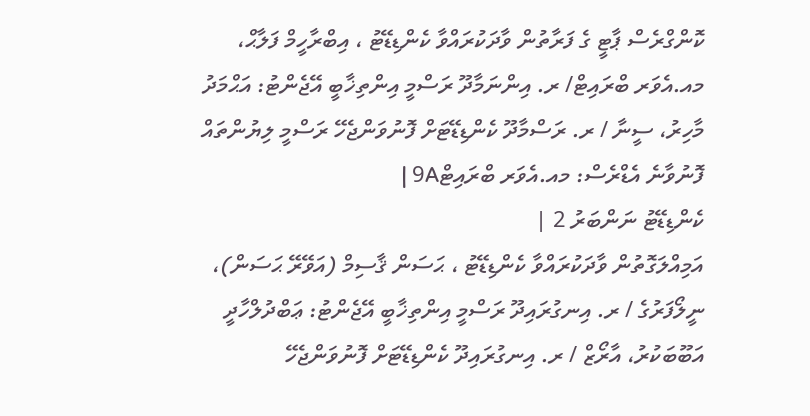ކޮންގްރެސް ޕާޓީ ގެ ފަރާތުން ވާދަކުރައްވާ ކެންޑިޑޭޓު ، އިބްރާހީމް ފަލާޙް، މއ.އެވަރ ބްރައިޓް/ ރ. އިންނަމާދޫ ރަސްމީ އިންތިޚާބީ އޭޖެންޓު: އަޙްމަދު މާހިރު، ސީނާ / ރ. ރަސްމާދޫ ކެންޑިޑޭޓަށް ފޮނުވަންޖެހޭ ރަސްމީ ލިޔުންތައް ފޮނުވާނެ އެޑްރެސް: މއ.އެވަރ ބްރައިޓް9A |
ކެންޑިޑޭޓު ނަންބަރު 2 |
އަމިއްލަގޮތުން ވާދަކުރައްވާ ކެންޑިޑޭޓު ، ޙަސަން ޤާސިމް (އަވޭރޭ ޙަސަން)، ނީލޯފަރުގެ / ރ. އިނގުރައިދޫ ރަސްމީ އިންތިޚާބީ އޭޖެންޓު: ޢަބްދުލްހާދީ އަބޫބަކުރު، އާރޯޒް / ރ. އިނގުރައިދޫ ކެންޑިޑޭޓަށް ފޮނުވަންޖެހޭ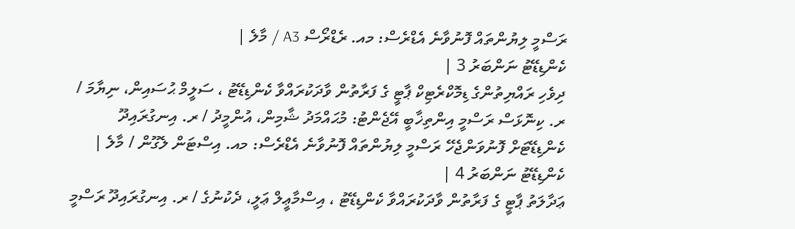ރަސްމީ ލިޔުންތައް ފޮނުވާނެ އެޑްރެސް: މއ. ރެޑްރޯސް A3 / މާލެ |
ކެންޑިޑޭޓު ނަންބަރު 3 |
ދިވެހި ރައްޔިތުންގެ ޑިމޮކްރެޓިކް ޕާޓީ ގެ ފަރާތުން ވާދަކުރައްވާ ކެންޑިޑޭޓު ، ސަލީމް ޙުސައިން، ނިޔާމަ / ރ. ކިނޮޅަސް ރަސްމީ އިންތިޚާބީ އޭޖެންޓު: މުޙައްމަދު ޝާމިން، އުންމީދު / ރ. އިނގުރައިދޫ ކެންޑިޑޭޓަށް ފޮނުވަންޖެހޭ ރަސްމީ ލިޔުންތައް ފޮނުވާނެ އެޑްރެސް: މއ. އިސްޓަން ލެގޫން / މާލެ |
ކެންޑިޑޭޓު ނަންބަރު 4 |
ޢަދާލަތު ޕާޓީ ގެ ފަރާތުން ވާދަކުރައްވާ ކެންޑިޑޭޓު ، އިސްމާޢީލް ޢަލީ، ދެކުނުގެ / ރ. އިނގުރައިދޫ ރަސްމީ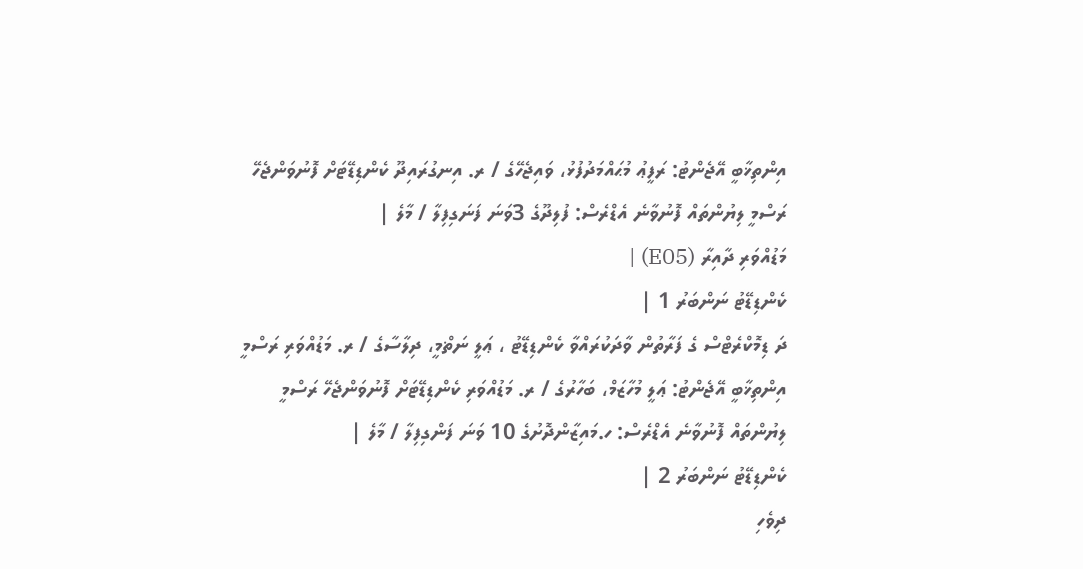އިންތިޚާބީ އޭޖެންޓު: ރަފީޢު މުޙައްމަދުފުޅު، ވައިޖެހޭގެ / ރ. އިނގުރައިދޫ ކެންޑިޑޭޓަށް ފޮނުވަންޖެހޭ ރަސްމީ ލިޔުންތައް ފޮނުވާނެ އެޑްރެސް: ފުލިދޫގެ 3ވަނަ ފަނަގިފިލާ / މާލެ |
މަޑުއްވަރި ދާއިރާ (E05) |
ކެންޑިޑޭޓު ނަންބަރު 1 |
ދަ ޑިމޮކްރެޓްސް ގެ ފަރާތުން ވާދަކުރައްވާ ކެންޑިޑޭޓު ، ޢަލީ ނަޡްމީ، ދިލާސާގެ / ރ. މަޑުއްވަރި ރަސްމީ އިންތިޚާބީ އޭޖެންޓު: ޢަލީ މުހާޒަމް، ބަހާރުގެ / ރ. މަޑުއްވަރި ކެންޑިޑޭޓަށް ފޮނުވަންޖެހޭ ރަސްމީ ލިޔުންތައް ފޮނުވާނެ އެޑްރެސް: ހ.މައިޒާންދޮށުގެ 10 ވަނަ ފަންގިފިލާ / މާލެ |
ކެންޑިޑޭޓު ނަންބަރު 2 |
ދިވެހި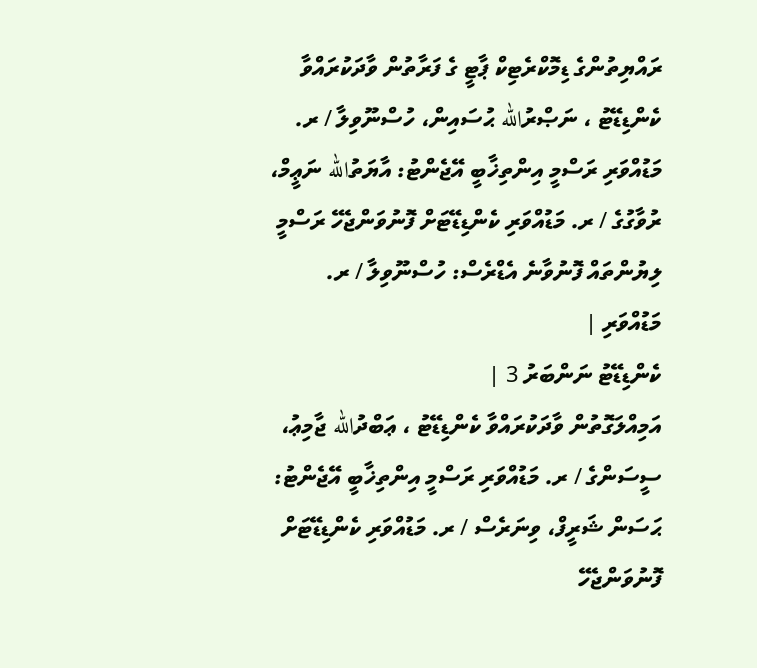ރައްޔިތުންގެ ޑިމޮކްރެޓިކް ޕާޓީ ގެ ފަރާތުން ވާދަކުރައްވާ ކެންޑިޑޭޓު ، ނަޞްރުالله ޙުސައިން، ހުސްނޫވިލާ / ރ. މަޑުއްވަރި ރަސްމީ އިންތިޚާބީ އޭޖެންޓު: އާޔަތުالله ނަޢީމް، ރުވާގުގެ / ރ. މަޑުއްވަރި ކެންޑިޑޭޓަށް ފޮނުވަންޖެހޭ ރަސްމީ ލިޔުންތައް ފޮނުވާނެ އެޑްރެސް: ހުސްނޫވިލާ / ރ. މަޑުއްވަރި |
ކެންޑިޑޭޓު ނަންބަރު 3 |
އަމިއްލަގޮތުން ވާދަކުރައްވާ ކެންޑިޑޭޓު ، ޢަބްދުالله ޖާމިޢު، ސީސަންގެ / ރ. މަޑުއްވަރި ރަސްމީ އިންތިޚާބީ އޭޖެންޓު: ޙަސަން ޝަރީފް، ވިނަރެސް / ރ. މަޑުއްވަރި ކެންޑިޑޭޓަށް ފޮނުވަންޖެހޭ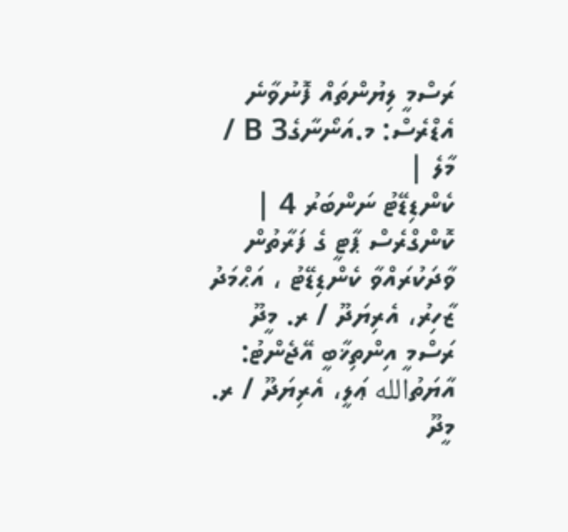ރަސްމީ ލިޔުންތައް ފޮނުވާނެ އެޑްރެސް: މ.އަނޯނާގެB 3 / މާލެ |
ކެންޑިޑޭޓު ނަންބަރު 4 |
ކޮންގްރެސް ޕާޓީ ގެ ފަރާތުން ވާދަކުރައްވާ ކެންޑިޑޭޓު ، އަޙްމަދު ޒާހިރު، އެރިޔަދޫ / ރ. މީދޫ ރަސްމީ އިންތިޚާބީ އޭޖެންޓު: އާޔަތުالله ޢަލީ، އެރިޔަދޫ / ރ. މީދޫ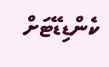ކެންޑިޑޭޓަށް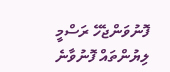ފޮނުވަންޖެހޭ ރަސްމީ ލިޔުންތައް ފޮނުވާނެ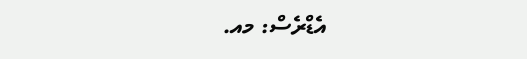އެޑްރެސް: މއ.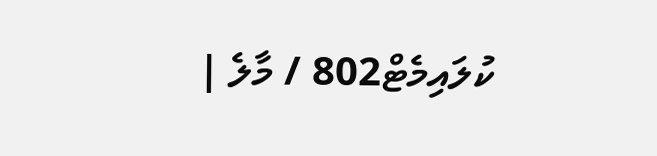ކުލައިމެޓް802 / މާލެ |